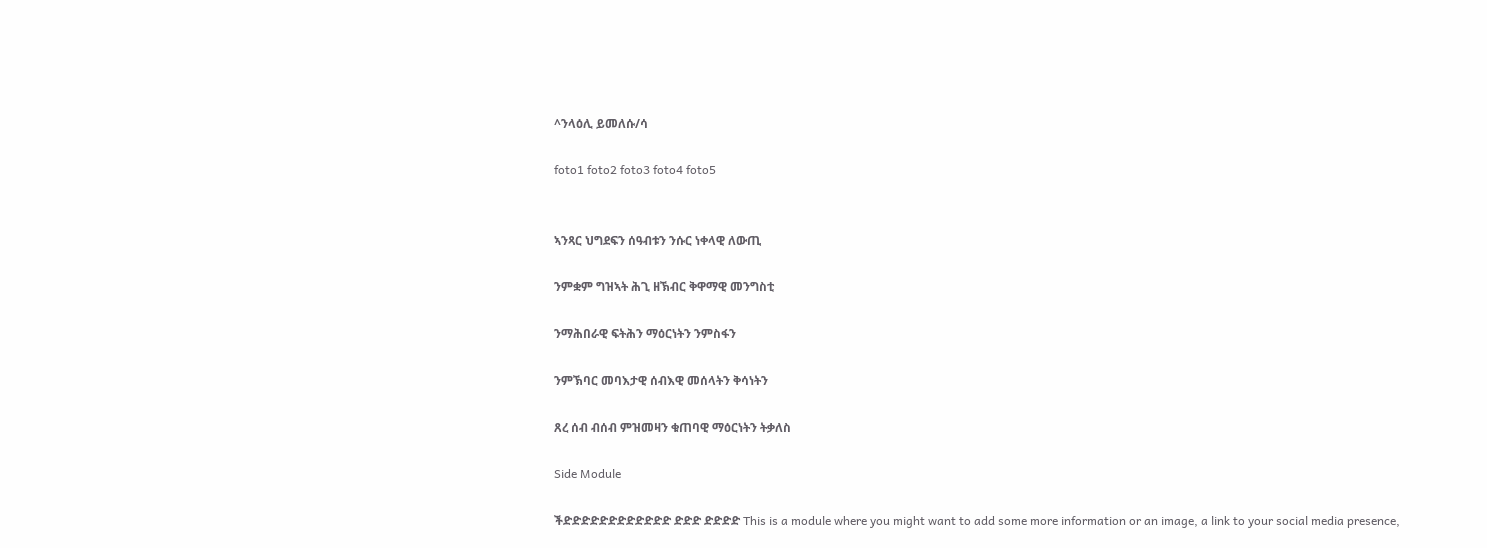^ንላዕሊ ይመለሱ/ሳ

foto1 foto2 foto3 foto4 foto5


ኣንጻር ህግደፍን ሰዓብቱን ንሱር ነቀላዊ ለውጢ

ንምቋም ግዝኣት ሕጊ ዘኽብር ቅዋማዊ መንግስቲ

ንማሕበራዊ ፍትሕን ማዕርነትን ንምስፋን

ንምኽባር መባእታዊ ሰብእዊ መሰላትን ቅሳነትን

ጸረ ሰብ ብሰብ ምዝመዛን ቁጠባዊ ማዕርነትን ትቃለስ

Side Module

ችድድድድድድድድድድድድ ድድድ ድድድድ This is a module where you might want to add some more information or an image, a link to your social media presence,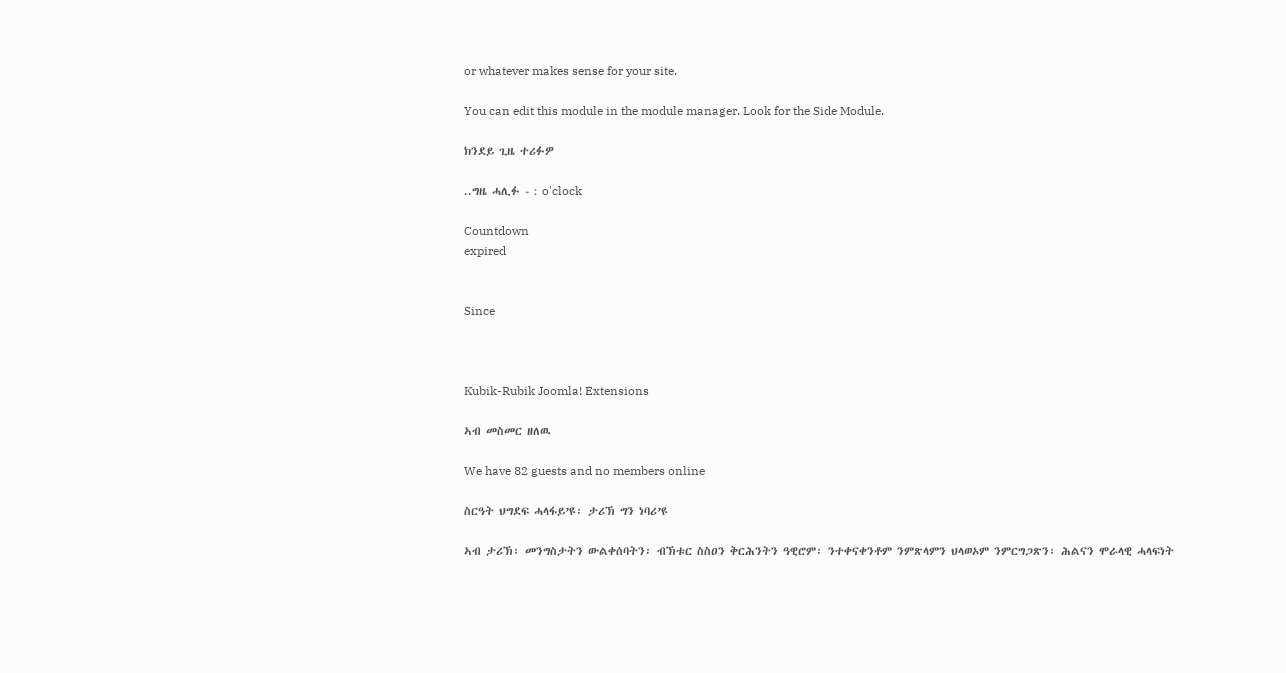or whatever makes sense for your site.

You can edit this module in the module manager. Look for the Side Module.

ክንደይ ጊዜ ተሪፉዎ

..ግዜ ሓሊፉ - : o'clock

Countdown
expired


Since



Kubik-Rubik Joomla! Extensions

ኣብ መስመር ዘለዉ

We have 82 guests and no members online

ስርዓት ህግደፍ ሓላፋይ’ዩ፡ ታሪኽ ግን ነባሪ’ዩ

ኣብ ታሪኽ፡ መንግስታትን ውልቀሰባትን፡ ብኽቱር ስስዐን ቅርሕንትን ዓዊሮም፡ ንተቀናቀንቶም ንምጽላምን ህላወኦም ንምርግጋጽን፡ ሕልናን ሞራላዊ ሓላፍነት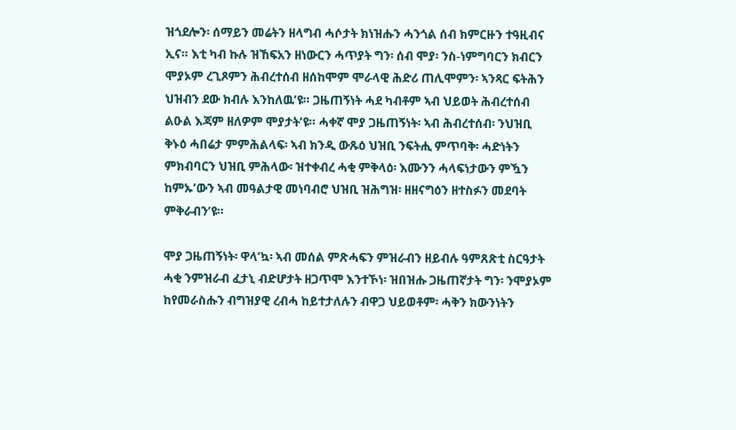ዝጎደሎን፡ ሰማይን መሬትን ዘላግብ ሓሶታት ክነዝሑን ሓንጎል ሰብ ክምርዙን ተዓዚብና ኢና። እቲ ካብ ኩሉ ዝኸፍአን ዘነውርን ሓጥያት ግን፡ ሰብ ሞያ፡ ንስ-ነምግባርን ክብርን ሞያኦም ረጊጾምን ሕብረተሰብ ዘሰከሞም ሞራላዊ ሕድሪ ጠሊሞምን፡ ኣንጻር ፍትሕን ህዝብን ደው ክብሉ እንከለዉ’ዩ። ጋዜጠኝነት ሓደ ካብቶም ኣብ ህይወት ሕብረተሰብ ልዑል እጃም ዘለዎም ሞያታት’ዩ። ሓቀኛ ሞያ ጋዜጠኝነት፡ ኣብ ሕብረተሰብ፡ ንህዝቢ ቅኑዕ ሓበሬታ ምምሕልላፍ፡ ኣብ ክንዲ ውጹዕ ህዝቢ ንፍትሒ ምጥባቅ፡ ሓድነትን ምክብባርን ህዝቢ ምሕላው፡ ዝተቀብረ ሓቂ ምቅላዕ፡ እሙንን ሓላፍነታውን ምዃን ከምኡ’ውን ኣብ መዓልታዊ መነባብሮ ህዝቢ ዝሕግዝ፡ ዘዘናግዕን ዘተስፉን መደባት ምቅራብን’ዩ።

ሞያ ጋዜጠኝነት፡ ዋላ’ኳ፡ ኣብ መሰል ምጽሓፍን ምዝራብን ዘይብሉ ዓምጸጽቲ ስርዓታት ሓቂ ንምዝራብ ፈታኒ ብድሆታት ዘጋጥሞ እንተኾነ፡ ዝበዝሑ ጋዜጠኛታት ግን፡ ንሞያኦም ከየመራስሑን ብግዝያዊ ረብሓ ከይተታለሉን ብዋጋ ህይወቶም፡ ሓቅን ክውንነትን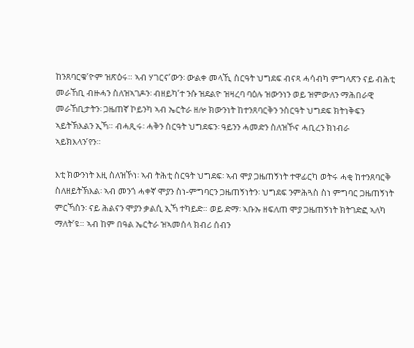ከንጸባርቁ’ዮም ዝጽዕሩ። ኣብ ሃገርና’ውን፡ ውልቀ መላኺ ስርዓት ህግደፍ ብናጻ ሓሳብካ ምግላጽን ናይ ብሕቲ መራኸቢ ብዙሓን ስለዝኣገዶን፡ ብዘይካ’ተ ንሱ ዝደልዮ ዝዛረባ ባዕሉ ዝውንነን ወይ ዝምውለን ማሕበራዊ መራኸቢታትን፡ ጋዜጠኛ ኮይንካ ኣብ ኤርትራ ዘሎ ክውንነት ከተንጸባርቅን ንስርዓት ህግደፍ ክትነቅፍን ኣይትኽእልን ኢኻ። ብሓጺሩ፡ ሓቅን ስርዓት ህግደፍን፡ ዓይንን ሓመድን ስለዝኾና ሓቢረን ክነብራ ኣይክእላን’የን።

እቲ ክውንነት እዚ ስለዝኾነ፡ ኣብ ትሕቲ ስርዓት ህግደፍ፡ ኣብ ሞያ ጋዜጠኝነት ተዋፊርካ ወትሩ ሓቂ ከተንጸባርቅ ስለዘይትኽእል፡ ኣብ መንጎ ሓቀኛ ሞያን ስነ-ምግባርን ጋዜጠኝነትን፡ ህግደፍ ንምሕጓስ ስነ ምግባር ጋዜጠኝነት ምርኻስን፡ ናይ ሕልናን ሞያን ቃልሲ ኢኻ ተካይድ። ወይ ድማ፡ ኣቡኡ ዘፍለጠ ሞያ ጋዜጠኝነት ክትገድፎ ኣለካ ማለት’ዩ። ኣብ ከም በዓል ኤርትራ ዝኣመሰላ ክብሪ ሰብን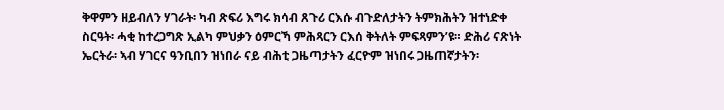ቅዋምን ዘይብለን ሃገራት፡ ካብ ጽፍሪ እግሩ ክሳብ ጸጉሪ ርእሱ ብጉድለታትን ትምክሕትን ዝተነድቀ ስርዓት፡ ሓቂ ከተረጋግጽ ኢልካ ምህቃን ዕምርኻ ምሕጻርን ርእሰ ቅትለት ምፍጻምን’ዩ። ድሕሪ ናጽነት ኤርትራ፡ ኣብ ሃገርና ዓንቢበን ዝነበራ ናይ ብሕቲ ጋዜጣታትን ፈርዮም ዝነበሩ ጋዜጠኛታትን፡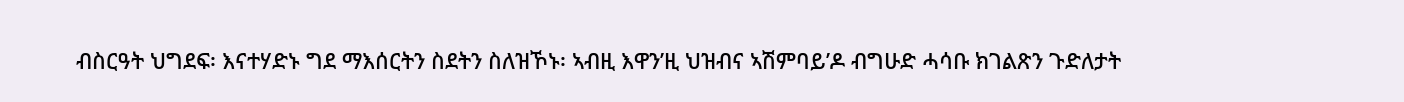ብስርዓት ህግደፍ፡ እናተሃድኑ ግደ ማእሰርትን ስደትን ስለዝኾኑ፡ ኣብዚ እዋን’ዚ ህዝብና ኣሽምባይ’ዶ ብግሁድ ሓሳቡ ክገልጽን ጉድለታት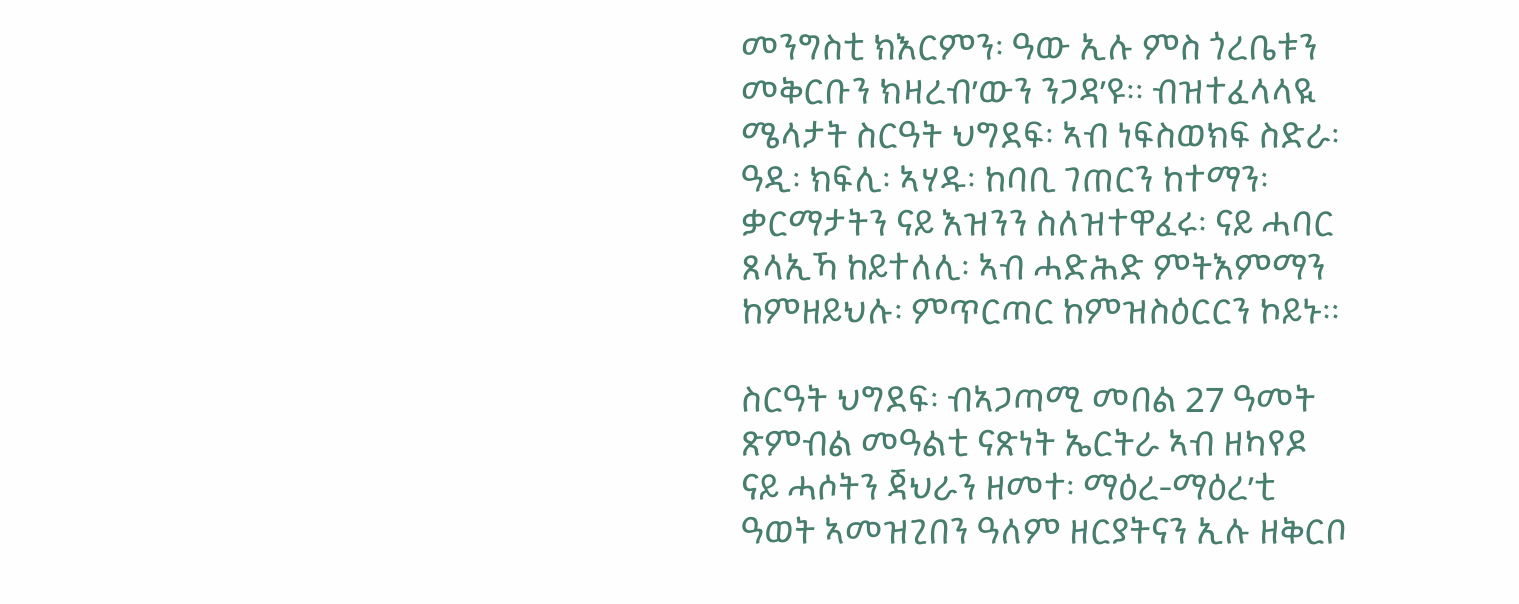መንግስቲ ክእርምን፡ ዓው ኢሉ ምስ ጎረቤቱን መቅርቡን ክዛረብ’ውን ንጋዳ’ዩ። ብዝተፈላላዪ ሜላታት ስርዓት ህግደፍ፡ ኣብ ነፍስወክፍ ስድራ፡ ዓዲ፡ ክፍሊ፡ ኣሃዱ፡ ከባቢ ገጠርን ከተማን፡ ቃርማታትን ናይ እዝንን ስለዝተዋፈሩ፡ ናይ ሓባር ጸላኢኻ ከይተለሊ፡ ኣብ ሓድሕድ ምትእምማን ከምዘይህሉ፡ ምጥርጣር ከምዝስዕርርን ኮይኑ።

ስርዓት ህግደፍ፡ ብኣጋጣሚ መበል 27 ዓመት ጽምብል መዓልቲ ናጽነት ኤርትራ ኣብ ዘካየዶ ናይ ሓሶትን ጃህራን ዘመተ፡ ማዕረ-ማዕረ’ቲ ዓወት ኣመዝጊበን ዓለም ዘርያትናን ኢሉ ዘቅርቦ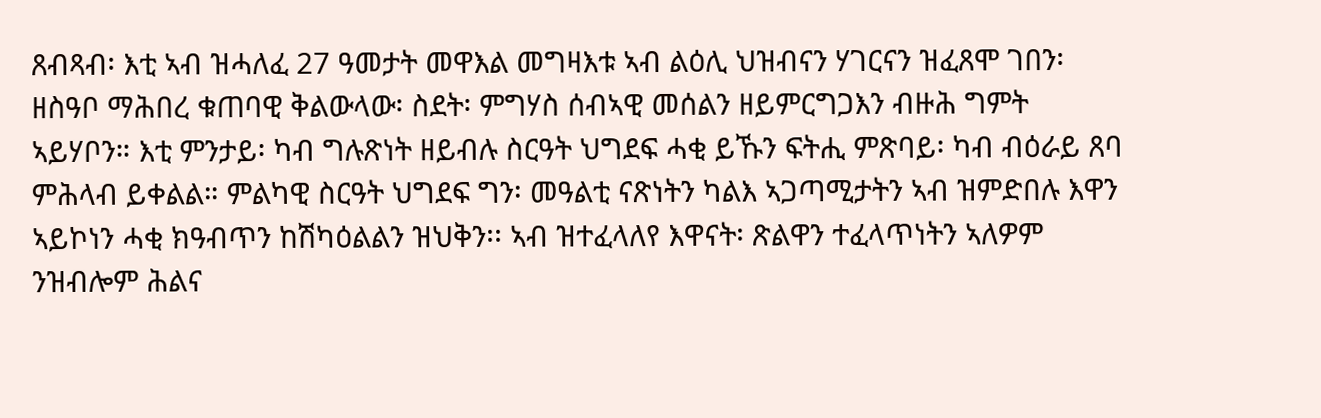ጸብጻብ፡ እቲ ኣብ ዝሓለፈ 27 ዓመታት መዋእል መግዛእቱ ኣብ ልዕሊ ህዝብናን ሃገርናን ዝፈጸሞ ገበን፡ ዘስዓቦ ማሕበረ ቁጠባዊ ቅልውላው፡ ስደት፡ ምግሃስ ሰብኣዊ መሰልን ዘይምርግጋእን ብዙሕ ግምት ኣይሃቦን። እቲ ምንታይ፡ ካብ ግሉጽነት ዘይብሉ ስርዓት ህግደፍ ሓቂ ይኹን ፍትሒ ምጽባይ፡ ካብ ብዕራይ ጸባ ምሕላብ ይቀልል። ምልካዊ ስርዓት ህግደፍ ግን፡ መዓልቲ ናጽነትን ካልእ ኣጋጣሚታትን ኣብ ዝምድበሉ እዋን ኣይኮነን ሓቂ ክዓብጥን ከሽካዕልልን ዝህቅን፡፡ ኣብ ዝተፈላለየ እዋናት፡ ጽልዋን ተፈላጥነትን ኣለዎም ንዝብሎም ሕልና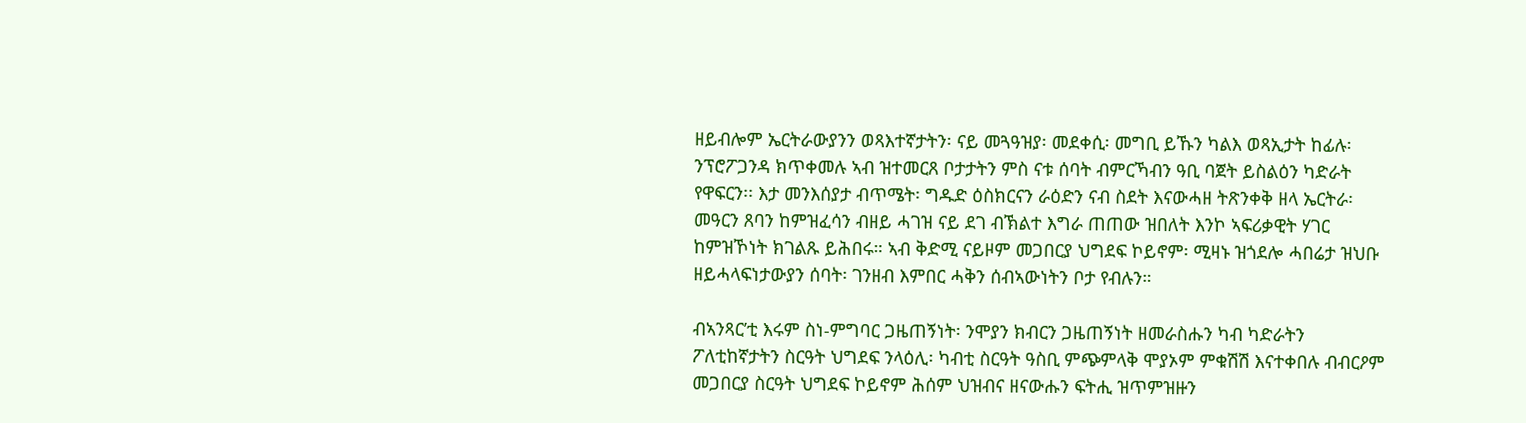ዘይብሎም ኤርትራውያንን ወጻእተኛታትን፡ ናይ መጓዓዝያ፡ መደቀሲ፡ መግቢ ይኹን ካልእ ወጻኢታት ከፊሉ፡ ንፕሮፖጋንዳ ክጥቀመሉ ኣብ ዝተመርጸ ቦታታትን ምስ ናቱ ሰባት ብምርኻብን ዓቢ ባጀት ይስልዕን ካድራት የዋፍርን፡፡ እታ መንእሰያታ ብጥሜት፡ ግዱድ ዕስክርናን ራዕድን ናብ ስደት እናውሓዘ ትጽንቀቅ ዘላ ኤርትራ፡ መዓርን ጸባን ከምዝፈሳን ብዘይ ሓገዝ ናይ ደገ ብኽልተ እግራ ጠጠው ዝበለት እንኮ ኣፍሪቃዊት ሃገር ከምዝኾነት ክገልጹ ይሕበሩ። ኣብ ቅድሚ ናይዞም መጋበርያ ህግደፍ ኮይኖም፡ ሚዛኑ ዝጎደሎ ሓበሬታ ዝህቡ ዘይሓላፍነታውያን ሰባት፡ ገንዘብ እምበር ሓቅን ሰብኣውነትን ቦታ የብሉን።

ብኣንጻር’ቲ እሩም ስነ-ምግባር ጋዜጠኝነት፡ ንሞያን ክብርን ጋዜጠኝነት ዘመራስሑን ካብ ካድራትን ፖለቲከኛታትን ስርዓት ህግደፍ ንላዕሊ፡ ካብቲ ስርዓት ዓስቢ ምጭምላቅ ሞያኦም ምቁሽሽ እናተቀበሉ ብብርዖም መጋበርያ ስርዓት ህግደፍ ኮይኖም ሕሰም ህዝብና ዘናውሑን ፍትሒ ዝጥምዝዙን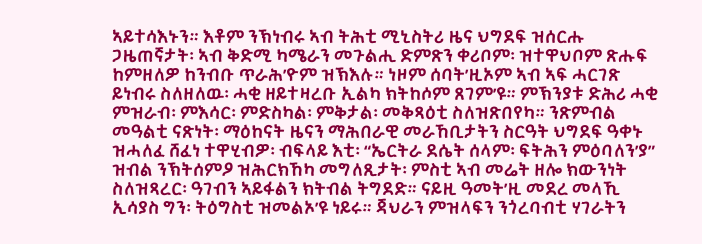ኣይተሳእኑን። እቶም ንኽነብሩ ኣብ ትሕቲ ሚኒስትሪ ዜና ህግደፍ ዝሰርሑ ጋዜጠኛታት፡ ኣብ ቅድሚ ካሜራን መጉልሒ ድምጽን ቀሪቦም፡ ዝተዋህቦም ጽሑፍ ከምዘለዎ ከንብቡ ጥራሕ’ዮም ዝኽእሉ። ነዞም ሰባት’ዚኦም ኣብ ኣፍ ሓርገጽ ይነብሩ ስለዘለዉ፡ ሓቂ ዘይተዛረቡ ኢልካ ክትከሶም ጸገም’ዩ። ምኽንያቱ ድሕሪ ሓቂ ምዝራብ፡ ምእሳር፡ ምድስካል፡ ምቅታል፡ መቅጻዕቲ ስለዝጽበየካ። ንጽምብል መዓልቲ ናጽነት፡ ማዕከናት ዜናን ማሕበራዊ መራኸቢታትን ስርዓት ህግደፍ ዓቀኑ ዝሓለፈ ሸፈነ ተዋሂብዎ፡ ብፍላይ እቲ፡ “ኤርትራ ደሴት ሰላም፡ ፍትሕን ምዕባለን’ያ” ዝብል ንኽትሰምዖ ዝሕርክኸካ መግለጺታት፡ ምስቲ ኣብ መሬት ዘሎ ክውንነት ስለዝጻረር፡ ዓገብን ኣይፋልን ክትብል ትግደድ። ናይዚ ዓመት’ዚ መደረ መላኺ ኢሳያስ ግን፡ ትዕግስቲ ዝመልኦ’ዩ ነይሩ። ጃህራን ምዝላፍን ንጎረባብቲ ሃገራትን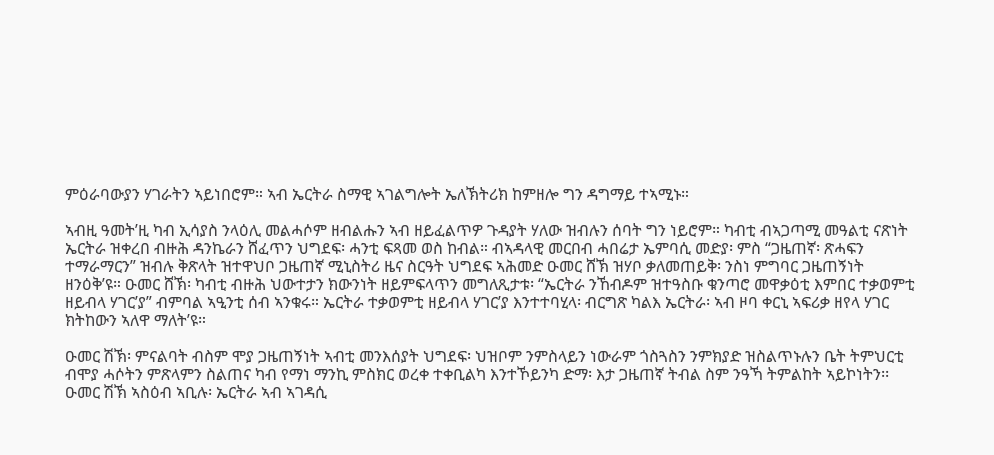ምዕራባውያን ሃገራትን ኣይነበሮም። ኣብ ኤርትራ ስማዊ ኣገልግሎት ኤለኽትሪክ ከምዘሎ ግን ዳግማይ ተኣሚኑ።

ኣብዚ ዓመት’ዚ ካብ ኢሳያስ ንላዕሊ መልሓሶም ዘብልሑን ኣብ ዘይፈልጥዎ ጉዳያት ሃለው ዝብሉን ሰባት ግን ነይሮም። ካብቲ ብኣጋጣሚ መዓልቲ ናጽነት ኤርትራ ዝቀረበ ብዙሕ ዳንኬራን ሸፈጥን ህግደፍ፡ ሓንቲ ፍጻመ ወስ ከብል። ብኣዳላዊ መርበብ ሓበሬታ ኤምባሲ መድያ፡ ምስ “ጋዜጠኛ፡ ጽሓፍን ተማራማርን” ዝብሉ ቅጽላት ዝተዋህቦ ጋዜጠኛ ሚኒስትሪ ዜና ስርዓት ህግደፍ ኣሕመድ ዑመር ሸኽ ዝሃቦ ቃለመጠይቅ፡ ንስነ ምግባር ጋዜጠኝነት ዘንዕቅ’ዩ። ዑመር ሸኽ፡ ካብቲ ብዙሕ ህውተታን ክውንነት ዘይምፍላጥን መግለጺታቱ፡ “ኤርትራ ንኸብዶም ዝተዓስቡ ቁንጣሮ መዋቃዕቲ እምበር ተቃወምቲ ዘይብላ ሃገር’ያ” ብምባል ኣዒንቲ ሰብ ኣንቁሩ። ኤርትራ ተቃወምቲ ዘይብላ ሃገር’ያ እንተተባሂላ፡ ብርግጽ ካልእ ኤርትራ፡ ኣብ ዞባ ቀርኒ ኣፍሪቃ ዘየላ ሃገር ክትከውን ኣለዋ ማለት’ዩ።

ዑመር ሽኽ፡ ምናልባት ብስም ሞያ ጋዜጠኝነት ኣብቲ መንእሰያት ህግደፍ፡ ህዝቦም ንምስላይን ነውራም ጎስጓስን ንምክያድ ዝስልጥኑሉን ቤት ትምህርቲ ብሞያ ሓሶትን ምጽላምን ስልጠና ካብ የማነ ማንኪ ምስክር ወረቀ ተቀቢልካ እንተኾይንካ ድማ፡ እታ ጋዜጠኛ ትብል ስም ንዓኻ ትምልከት ኣይኮነትን፡፡ ዑመር ሽኽ ኣስዕብ ኣቢሉ፡ ኤርትራ ኣብ ኣገዳሲ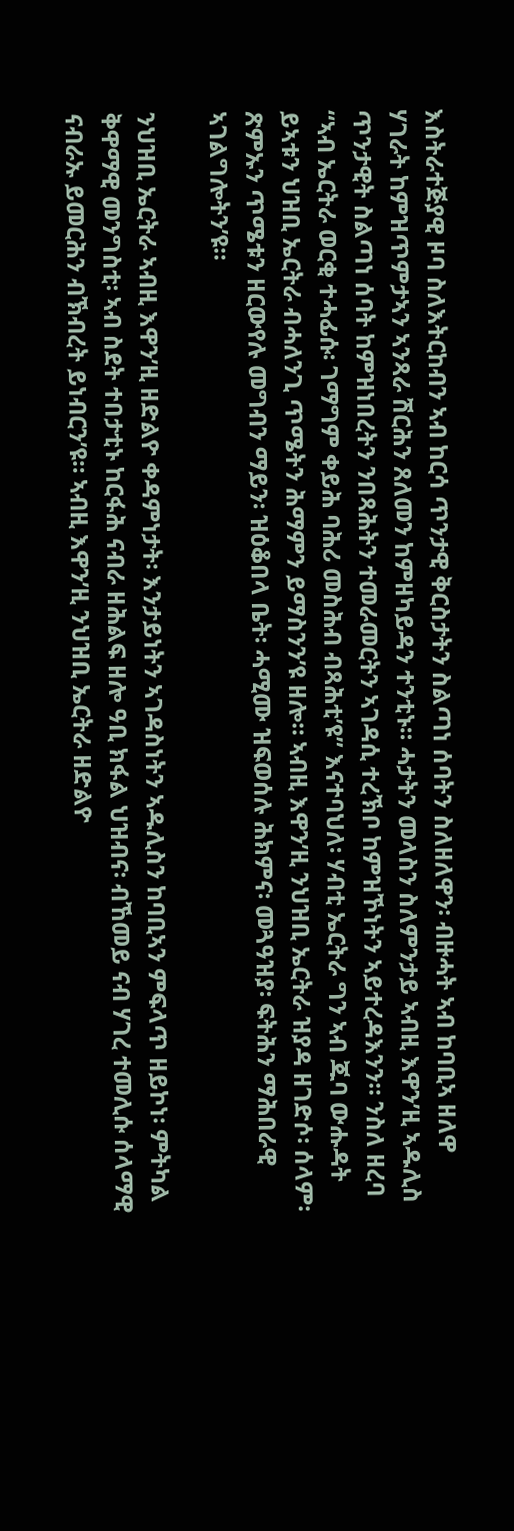እስትራተጅያዊ ዞባ ስለእትርከብን ኣብ ከርሳ ጥንታዊ ቅርስታትን ስልጣነ ሰባትን ስለዘለዋን፡ ብዙሓት ኣብ ከባቢኣ ዘለዋ ሃገራት ከምዝጥምታኣን ኣንጻራ ሽርሕን ጸለመን ከምዘካይዳን ተንቲኑ። ሓታትን መላስን ስለምንታይ ኣብዚ እዋን’ዚ ኣዱሊስ ጥንታዊት ስልጣነ ሰባት ከምዝነበረትን ንበጻሕትን ተመራመርትን ኣገዳሲ ተረኽቦ ከምዝኾነትን ኣይተረዳእንን። ንስለ ዘረባ “ኣብ ኤርትራ ወርቂ ተሓፊሱ፡ ገማግም ቀይሕ ባሕሪ መስሕብ ብጻሕቲ’ዩ” እናተባህለ፡ ሃብቲ ኤርትራ ግን ኣብ ጁባ ውሑዳት ይኣቱን ህዝቢ ኤርትራ ብሓለንጊ ጥሜትን ሕማምን ይማስንን’ዩ ዘሎ። ኣብዚ እዋን’ዚ ንህዝቢ ኤርትራ ዝያዳ ዘገድሶ፡ ሰላም፡ ጽምኡን ጥሜቱን ዘርውየሉ መግብን ማይን፡ ዝዕቆበላ ቤት፡ ሓሚሙ ዝፍወሰሉ ሕክምና፡ መጓዓዝያ፡ ፍትሕን ማሕበራዊ ኣገልግሎትን’ዩ።

ንህዝቢ ኤርትራ ኣብዚ እዋን’ዚ ዘድልዮ ቀዳምነታት፡ እንታይነትን ኣገዳስነትን ኣዱሊስን ከባቢኣን ምፍላጥ ዘይኮነ፡ ምትካል ቅዋማዊ መንግስቲ፡ ኣብ ስደት ተበታቲኑ ከርፋሕ ናብራ ዘሕልፍ ዘሎ ዓቢ ክፋል ህዝብና፡ ብኸመይ ናብ ሃገረ ተመሊሱ ሰላማዊ ናብራኡ ይመርሕን ብኽብረት ይነብርን’ዩ። ኣብዚ እዋን’ዚ ንህዝቢ ኤርትራ ዘድልዮ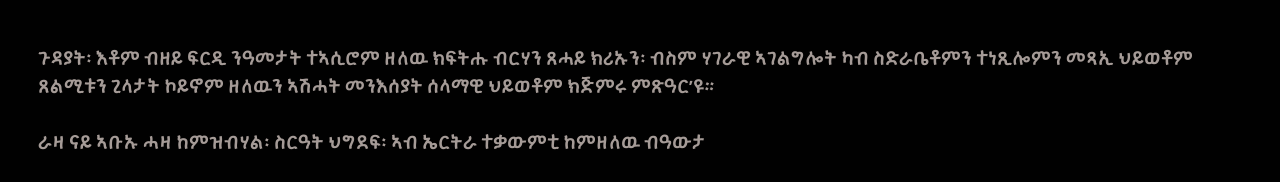ጉዳያት፡ እቶም ብዘይ ፍርዲ ንዓመታት ተኣሲሮም ዘለዉ ክፍትሑ ብርሃን ጸሓይ ክሪኡን፡ ብስም ሃገራዊ ኣገልግሎት ካብ ስድራቤቶምን ተነጺሎምን መጻኢ ህይወቶም ጸልሚቱን ጊላታት ኮይኖም ዘለዉን ኣሽሓት መንእሰያት ሰላማዊ ህይወቶም ክጅምሩ ምጽዓር’ዩ።

ራዛ ናይ ኣቡኡ ሓዛ ከምዝብሃል፡ ስርዓት ህግደፍ፡ ኣብ ኤርትራ ተቃውምቲ ከምዘለዉ ብዓውታ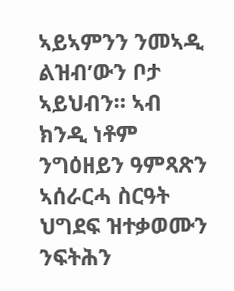ኣይኣምንን ንመኣዲ ልዝብ’ውን ቦታ ኣይህብን። ኣብ ክንዲ ነቶም ንግዕዘይን ዓምጻጽን ኣሰራርሓ ስርዓት ህግደፍ ዝተቃወሙን ንፍትሕን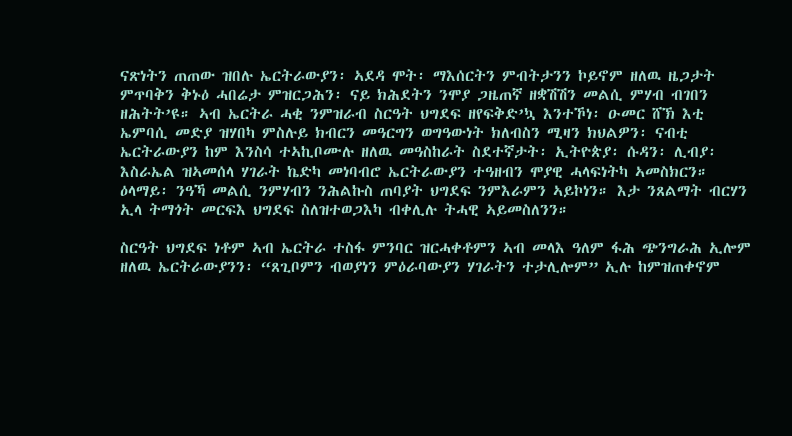ናጽነትን ጠጠው ዝበሉ ኤርትራውያን፡ ኣደዳ ሞት፡ ማእሰርትን ምብትታንን ኮይኖም ዘለዉ ዜጋታት ምጥባቅን ቅኑዕ ሓበሬታ ምዝርጋሕን፡ ናይ ክሕደትን ንሞያ ጋዜጠኛ ዘቋሽሽን መልሲ ምሃብ ብገበን ዘሕትት’ዩ። ኣብ ኤርትራ ሓቂ ንምዝራብ ስርዓት ህግደፍ ዘየፍቅድ’ኳ እንተኾነ፡ ዑመር ሸኽ እቲ ኤምባሲ መድያ ዝሃበካ ምስሉይ ክብርን መዓርግን ወግዓውነት ክለብስን ሚዛን ክህልዎን፡ ናብቲ ኤርትራውያን ከም እንስሳ ተኣኪቦሙሉ ዘለዉ መዓስከራት ስደተኛታት፡ ኢትዮጵያ፡ ሱዳን፡ ሊብያ፡ እስራኤል ዝኣመሰላ ሃገራት ኬድካ መነባብሮ ኤርትራውያን ተዓዘብን ሞያዊ ሓላፍነትካ ኣመስክርን። ዕላማይ፡ ንዓኻ መልሲ ንምሃብን ንሕልኩስ ጠባያት ህግደፍ ንምእራምን ኣይኮነን። እታ ንጸልማት ብርሃን ኢላ ትማጎት መርፍእ ህግደፍ ስለዝተወጋእካ ብቀሊሉ ትሓዊ ኣይመስለንን።

ስርዓት ህግደፍ ነቶም ኣብ ኤርትራ ተስፋ ምንባር ዝርሓቀቶምን ኣብ መላእ ዓለም ፋሕ ጭንግራሕ ኢሎም ዘለዉ ኤርትራውያንን፡ “ጸጊቦምን ብወያነን ምዕራባውያን ሃገራትን ተታሊሎም” ኢሉ ከምዝጠቀኖም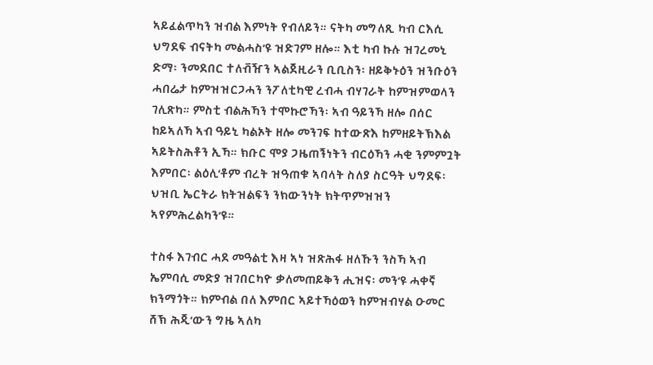ኣይፈልጥካን ዝብል እምነት የብለይን። ናትካ መግለጺ ካብ ርእሲ ህግደፍ ብናትካ መልሓስ’ዩ ዝድገም ዘሎ። እቲ ካብ ኩሉ ዝገረመኒ ድማ፡ ንመደበር ተለቭዥን ኣልጀዚራን ቢቢስን፡ ዘይቅኑዕን ዝንቡዕን ሓበሬታ ከምዝዝርጋሓን ንፖለቲካዊ ረብሓ ብሃገራት ከምዝምወላን ገሊጽካ። ምስቲ ብልሕኻን ተሞኩሮኻን፡ ኣብ ዓይንኻ ዘሎ በሰር ከይኣለኻ ኣብ ዓይኒ ካልኦት ዘሎ መንገፍ ከተውጽእ ከምዘይትኽእል ኣይትስሕቶን ኢኻ። ክቡር ሞያ ጋዜጠኝነትን ብርዕኻን ሓቂ ንምምጓት እምበር፡ ልዕሊ’ቶም ብረት ዝዓጠቁ ኣባላት ስለያ ስርዓት ህግደፍ፡ ህዝቢ ኤርትራ ክትዝልፍን ንክውንነት ክትጥምዝዝን ኣየምሕረልካን’ዩ።

ተስፋ እገብር ሓደ መዓልቲ እዛ ኣነ ዝጽሕፋ ዘለኹን ንስኻ ኣብ ኤምባሲ መድያ ዝገበርካዮ ቃለመጠይቅን ሒዝና፡ መን’ዩ ሓቀኛ ክንማጎት። ክምብል በለ እምበር ኣይተኻዕወን ከምዝብሃል ዑመር ሸኽ ሕጂ’ውን ግዜ ኣለካ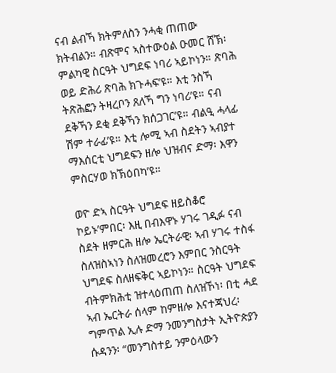ናብ ልብኻ ክትምለስን ንሓቂ ጠጠው ክትብልን። ብጽሞና ኣስተውዕል ዑመር ሸኽ፡ ምልካዊ ስርዓት ህግደፍ ነባሪ ኣይኮነን። ጽባሕ ወይ ድሕሪ ጽባሕ ክጉሓፍ’ዩ። እቲ ንስኻ ትጽሕፎን ትዛረቦን ጸለኻ ግን ነባሪ’ዩ። ናብ ደቅኻን ደቂ ደቅኻን ክሰጋገር’ዩ። ብልዒ ሓላፊ ሽም ተራፊ’ዩ። እቲ ሎሚ ኣብ ስደትን ኣብያተ ማእሰርቲ ህግደፍን ዘሎ ህዝብና ድማ፡ እዋን ምስርሃወ ክኽዕበካ’ዩ።

ወዮ ድኣ ስርዓት ህግደፍ ዘይስቆሮ ኮይኑ’ምበር፡ እዚ በብእዋኑ ሃገሩ ገዲፉ ናብ ስደት ዘምርሕ ዘሎ ኤርትራዊ፡ ኣብ ሃገሩ ተስፋ ስለዝስኣነን ስለዝመረሮን እምበር ንስርዓት ህግደፍ ስለዘፍቅር ኣይኮነን። ስርዓት ህግደፍ ብትምክሕቲ ዝተላዕጠጠ ስለዝኾነ፡ በቲ ሓደ ኣብ ኤርትራ ሰላም ከምዘሎ እናተጃህረ፡ ግምጥል ኢሉ ድማ ንመንግስታት ኢትዮጵያን ሱዳንን፡ “መንግስተይ ንምዕላውን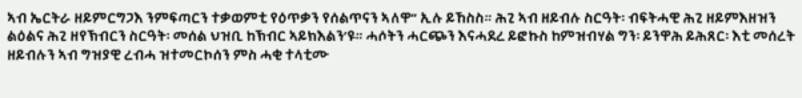ኣብ ኤርትራ ዘይምርግጋእ ንምፍጣርን ተቃወምቲ የዕጥቃን የሰልጥናን ኣለዋ” ኢሉ ይኸስስ። ሕጊ ኣብ ዘይብሉ ስርዓት፡ ብፍትሓዊ ሕጊ ዘይምእዘዝን ልዕልና ሕጊ ዘየኽብርን ስርዓት፡ መሰል ህዝቢ ከኽብር ኣይክእልን’ዩ። ሓሶትን ሓርጭን እናሓደረ ይፎኩስ ከምዝብሃል ግን፡ ይንዋሕ ይሕጸር፡ እቲ መሰረት ዘይብሉን ኣብ ግዝያዊ ረብሓ ዝተመርኮሰን ምስ ሓቂ ተላቲሙ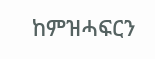ከምዝሓፍርን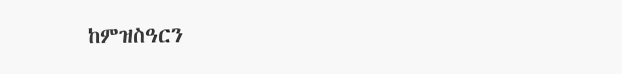ከምዝስዓርን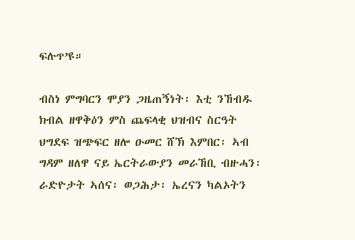ፍሉጥ’ዩ።

ብስነ ምግባርን ሞያን ጋዜጠኝነት፡ እቲ ንኸብዱ ክብል ዘዋቅዕን ምስ ጨፍላቂ ህዝብና ስርዓት ህግደፍ ዝጭፍር ዘሎ ዑመር ሸኽ እምበር፡ ኣብ ግዳም ዘለዋ ናይ ኤርትራውያን መራኸቢ ብዙሓን፡ ራድዮታት ኣሰና፡ ወጋሕታ፡ ኤረናን ካልኦትን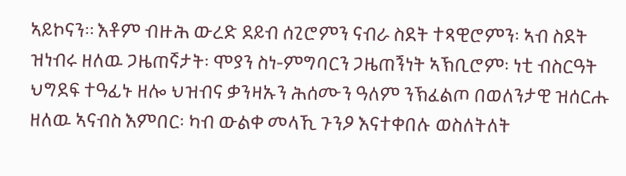ኣይኮናን። እቶም ብዙሕ ውረድ ደይብ ሰጊሮምን ናብራ ስደት ተጻዊሮምን፡ ኣብ ስደት ዝነብሩ ዘለዉ ጋዜጠኛታት፡ ሞያን ስነ-ምግባርን ጋዜጠኝነት ኣኽቢሮም፡ ነቲ ብስርዓት ህግደፍ ተዓፊኑ ዘሎ ህዝብና ቃንዛኡን ሕሰሙን ዓለም ንኽፈልጦ በወለንታዊ ዝሰርሑ ዘለዉ ኣናብስ እምበር፡ ካብ ውልቀ መላኺ ጉንዖ እናተቀበሉ ወስለትለት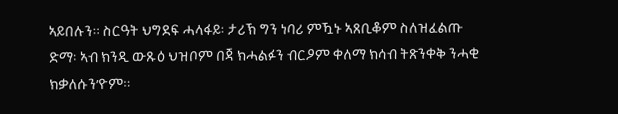ኣይበሉን። ስርዓት ህግደፍ ሓላፋይ፡ ታሪኽ ግን ነባሪ ምዃኑ ኣጸቢቆም ስለዝፈልጡ ድማ፡ ኣብ ክንዲ ውጹዕ ህዝቦም በጃ ክሓልፉን ብርዖም ቀለማ ክሳብ ትጽንቀቅ ንሓቂ ክቃለሱን’ዮም።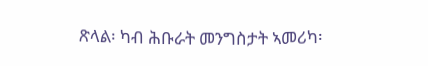ጽላል፡ ካብ ሕቡራት መንግስታት ኣመሪካ፡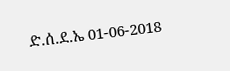ድ.ሰ.ደ.ኤ 01-06-2018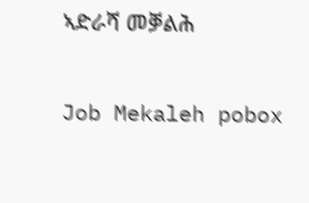ኣድራሻ መቓልሕ

Job Mekaleh pobox